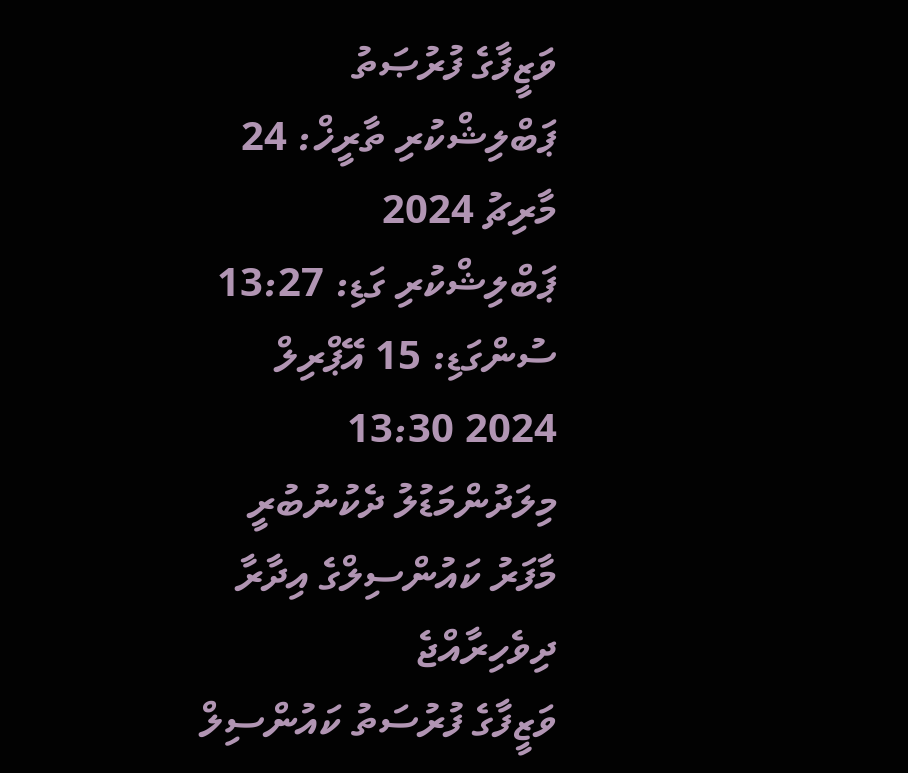ވަޒީފާގެ ފުރުޞަތު
ޕަބްލިޝްކުރި ތާރީޚް: 24 މާރިޗު 2024
ޕަބްލިޝްކުރި ގަޑި: 13:27
ސުންގަޑި: 15 އޭޕްރިލް 2024 13:30
މިލަދުންމަޑުލު ދެކުނުބުރީ މާފަރު ކައުންސިލްގެ އިދާރާ
ދިވެހިރާއްޖެ
ވަޒީފާގެ ފުރުސަތު ކައުންސިލް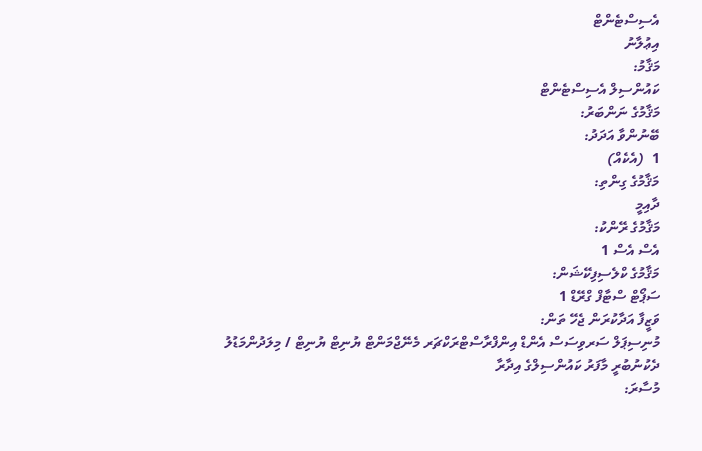އެސިސްޓެންޓް
އިޢުލާނު
މަޤާމު:
ކައުންސިލް އެސިސްޓެންޓް
މަޤާމުގެ ނަންބަރު:
ބޭނުންވާ އަދަދު:
1  (އެކެއް)
މަޤާމުގެ ގިންތި:
ދާއިމީ
މަޤާމުގެ ރޭންކު:
އެސް އެސް 1
މަޤާމުގެ ކްލެސިފިކޭޝަން:
ސަޕޯޓް ސްޓާފް ގްރޭޑް 1
ވަޒީފާ އަދާކުރަން ޖެހޭ ތަން:
މުނިސިޕަލް ސަރވިސަސް އެންޑް އިންފްރާސްޓްރަކްޗަރ މެނޭޖްމަންޓް ޔުނިޓް ޔުނިޓް / މިލަދުންމަޑުލު ދެކުނުބުރީ މާފަރު ކައުންސިލްގެ އިދާރާ
މުސާރަ: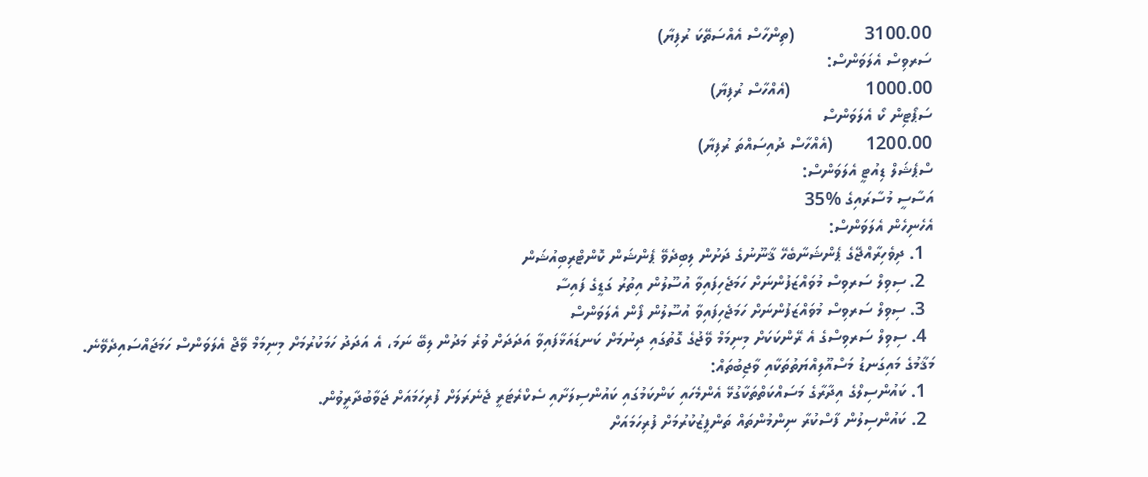3100.00               (ތިންހާސް އެއްސަތޭކަ ރުފިޔާ)
ސަރވިސް އެލަވަންސް:
1000.00                (އެއްހާސް ރުފިޔާ)
ސަޕޯޓިން ކޯ އެލަވަންސް
1200.00       (އެއްހާސް ދުއިސައްތަ ރުފިޔާ)
ސްޕެޝަލް ޑިއުޓީ އެލަވަންސް:
އަސާސީ މުސާރައިގެ %35
އެހެނިހެން އެލަވަންސް:
  1. ދިވެހިރާއްޖޭގެ ޕެންޝަނާބެހޭ ޤާނޫނުގެ ދަށުން ލިބިދެވޭ ޕެންޝަން ކޮންޓްރިބިއުޝަން
  2. ސިވިލް ސަރވިސް މުވައްޒަފުންނަށް ހަމަޖެހިފައިވާ އުސޫލުން އިތުރު ގަޑީގެ ފައިސާ
  3. ސިވިލް ސަރވިސް މުވައްޒަފުންނަށް ހަމަޖެހިފައިވާ އުސޫލުން ފޯން އެލަވަންސް
  4. ސިވިލް ސަރވިސްގެ އެ ރޭންކަކަށް މިނިމަމް ވޭޖުގެ ގޮތުގައި ދިނުމަށް ކަނޑައަޅާފައިވާ އަދަދަށް ވުރެ މަދުން ލިބޭ ނަމަ، އެ އަދަދު ހަމަކުރުމަށް މިނިމަމް ވޭޖް އެލަވަންސް ހަމަޖައްސައިދެވޭނެ.
މަޤާމުގެ މައިގަނޑު މަސްއޫލިއްޔަތުތަކާއި ވާޖިބުތައް:
  1. ކައުންސިލްގެ އިދާރާގެ މަސައްކަތްތަކާގުޅޭ އެންމެހައި ކަންކަމުގައި ކައުންސިލަށާއި ސެކްރެޓަރީ ޖެނެރަލަށް ފުރިހަމައަށް ޖަވާބުދާރީވުން.
  2. ކައުންސިލުން ފާސްކުރާ ނިންމުންތައް ތަންފީޒުކުރުމަށް ފުރިހަމައަށް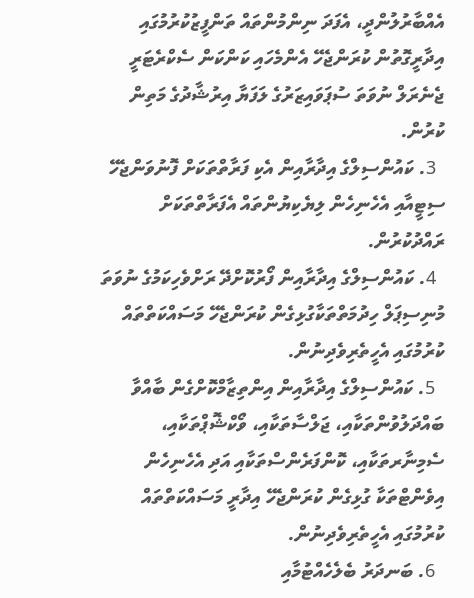އެއްބާރުލުންދީ، އެފަދަ ނިންމުންތައް ތަންފީޒުކުރުމުގައި އިދާރީގޮތުން ކުރަންޖެހޭ އެންމެހައި ކަންކަން ސެކްރެޓަރީ ޖެނެރަލް ނުވަތަ ސުޕަވައިޒަރުގެ ލަފަޔާ އިރުޝާދުގެ މަތިން ކުރުން.
  3. ކައުންސިލްގެ އިދާރާއިން އެކި ފަރާތްތަކަށް ފޮނުވަންޖެހޭ ސިޓީއާއި އެހެނިހެން ލިޔެކިޔުންތައް އެފަރާތްތަކަށް ރައްދުކުރުން.
  4. ކައުންސިލްގެ އިދާރާއިން ފޯރުކޮށްދޭ ރަށްވެހިކަމުގެ ނުވަތަ މުނިސިޕަލް ހިދުމަތްތަކާގުޅިގެން ކުރަންޖެހޭ މަސައްކަތްތައް ކުރުމުގައި އެހީތެރިވެދިނުން.
  5. ކައުންސިލްގެ އިދާރާއިން އިންތިޒާމްކޮށްގެން ބާއްވާ ބައްދަލުވުންތަކާއި، ޖަލްސާތަކާއި، ވޯކްޝޮޕްތަކާއި، ސެމިނާރތަކާއި، ކޮންފަރެންސްތަކާއި އަދި އެހެނިހެން އިވެންޓްތަކާ ގުޅިގެން ކުރަންޖެހޭ އިދާރީ މަސައްކަތްތައް ކުރުމުގައި އެހީތެރިވެދިނުން.
  6. ބަނދަރު ބެލެހެއްޓުމާއި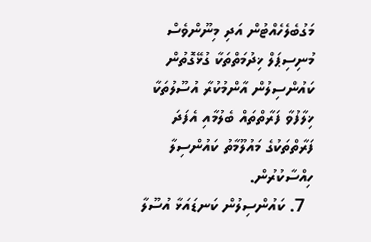މަގުބެލެހެއްޓުން އަދި މިނޫންވެސް މުނިސިޕަލް ޚިދުމަތްތަކާ ގުޅޭގޮތުން ކައުންސިލުން އާންމުކުރާ އުސޫލުތަކާ ޚިލާފުވާ ފަރާތްތައް ބެލުމާއި އެފަދަ ފަރާތްތަކުގެ މައުލޫމާތު ކައުންސިލާ ހިއްސާކުރުން.
  7. ކައުންސިލުން ކަނޑައަޅާ އުސޫލާ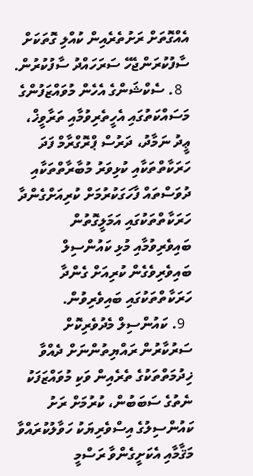އެއްގޮތަށް ރަށުތެރެއިން ކުއްލި ގޮތަކަށް ސާފުކުރަންޖެހޭ ސަރަހައްދު ސާފުކުރުން.
  8. ސެކްޝަންގެ އެހެން މުވައްޒަފުންގެ މަސައްކަތުގައި އެހީތެރިވުމާއި ތަރާވީޚް، ޢީދު ނަމާދު، ދަރުސް ޕްރޮގްރާމް ފަދަ ހަރަކާތްތަކާއި ކުޅިވަރު މުބާރާތްތަކާއި ދުވަސްތައް ފާހަގަކުރުމަށް ކުރިއަށްގެންދާ ހަރަކާތްތަކުގައި އަމަލީގޮތުން ބައިވެރިވުމާއި މުޅި ކައުންސިލް ބައިވެރިވެގެން ކުރިއަށް ގެންދާ ހަރަކާތްތަކުގައި ބައިވެރިވުން.
  9. ކައުންސިލް މެދުވެރިކޮށް ސަރުކާރުން ރައްޔިތުންނަށް ދެއްވާ ޚިދުމަތްތަކުގެ ތެރެއިން ވަކި މުވައްޒަފަކު ނެތުގެ ސަބަބުން، ކުރުމަށް ރަށު ކައުންސިލުގެ އިސްވެރިޔަކު ހަވާލުކުރައްވާ މަޤާމާއި އެކަށީގެންވާ ރަސްމީ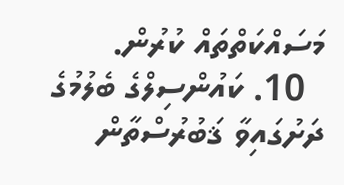މަސައްކަތްތައް ކުރުން.
  10. ކައުންސިލްގެ ބެލުމުގެ ދަށުގައިވާ ޤަބުރުސްތާން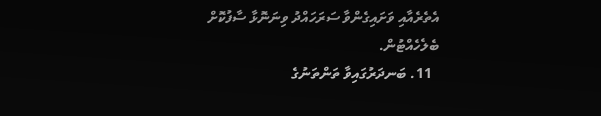އެތެރެއާއި ވަށައިގެންވާ ސަރަހައްދު ވިނަނޮޅާ ސާފުކޮށް ބެލެހެއްޓުން.
  11. ބަނދަރުގައިވާ ތަންތަނުގެ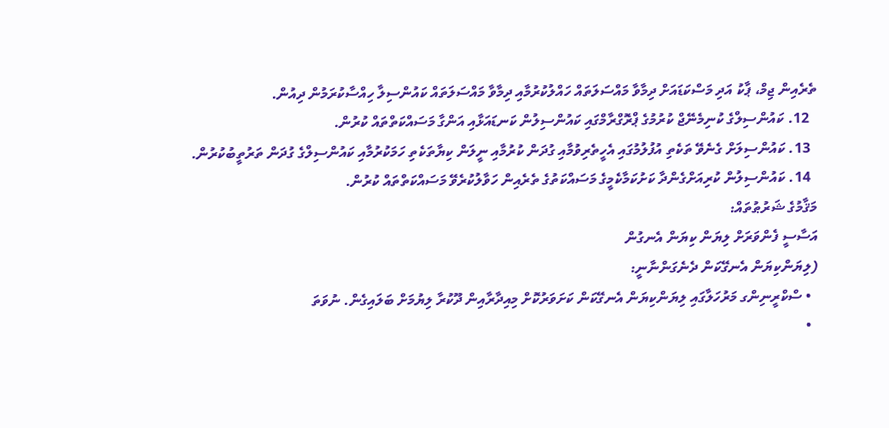ތެރެއިން ޖިމް، ޕާކު އަދި މަސްކަޑައަށް ދިމާވާ މައްސަލަތައް ހައްލުކުރުމާއި ދިމާވާ މައްސަލަތައް ކައުންސިލާ ހިއްސާކުރަމުން ދިއުން.
  12. ކައުންސިލްގެ ކުނިމެނޭޖް ކުރުމުގެ ޕްރޮގްރާމްގައި ކައުންސިލުން ކަނޑައަޅާއި އަންގާ މަސައްކަތްތައް ކުރުން.
  13. ކައުންސިލަށް ގެނެވޭ ތަކެތި އުފުލުމުގައި އެހީތެރިވުމާއި ގުދަން ކުރުމާއި ނީލަން ކިޔާތަކެތި ހަމަކުރުމާއި ކައުންސިލްގެ ގުދަން ތަރުތީބުކުރުން.
  14. ކައުންސިލުން ކުރިއަށްގެންދާ ކަށުކަމާކެމީގެ މަސައްކަތުގެ ތެރެއިން ހަވާލުކުރެވޭ މަސައްކަތްތައް ކުރުން.
މަޤާމުގެ ޝަރުޠުތައް:
އަސާސީ ފެންވަރަށް ލިޔަން ކިޔަން އެނގުން
(ލިޔަންކިޔަން އެނގޭކަން ދެނެގަންނާނީ:
  • ސްކްރީނިންގ މަރުހަލާގައި ލިޔަންކިޔަން އެނގޭކަން ކަށަވަރުކޮށް މިއިދާރާއިން ދޫކުރާ ލިޔުމަށް ބަލައިގެން. ނުވަތަ
  •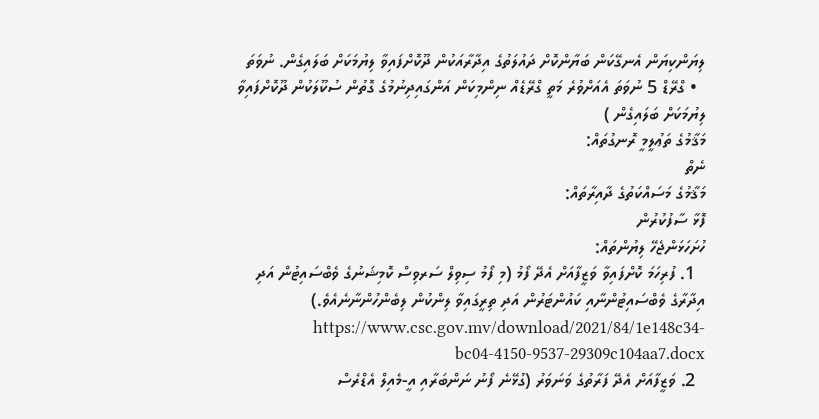ލިޔަންކިޔަން އެނގޭކަން ބަޔާންކޮށް ދައުލަތުގެ އިދާރާއަކުން ދޫކޮށްފައިވާ ލިޔުމަކަށް ބަލައިގެން. ނުވަތަ
  • ގްރޭޑް 5 ނުވަތަ އެއަށްވުރެ މަތީ ގްރޭޑެއް ނިންމިކަން އަންގައިދިނުމުގެ ގޮތުން ސުކޫލަކުން ދޫކޮށްފައިވާ ލިޔުމަކަށް ބަލައިގެން )
މަޤާމުގެ ތަޢުލީމީ ރޮނގުތައް:
ނެތް
މަޤާމުގެ މަސައްކަތުގެ ދާއިރާތައް:
ފޮޅާ ސާފުކުރުން
ހުށަހަޅަންޖެހޭ ލިޔުންތައް:
  1. ފުރިހަމަ ކޮށްފައިވާ ވަޒީފާއަށް އެދޭ ފޯމު (މި ފޯމު ސިވިލް ސަރވިސް ކޮމިޝަނުގެ ވެބްސައިޓުން އަދި އިދާރާގެ ވެބްސައިޓުންނާއި ކައުންޓަރުން އަދި ތިރީގައިވާ ލިންކުން ލިބެންހުންނާނެއެވެ.)  https://www.csc.gov.mv/download/2021/84/1e148c34-bc04-4150-9537-29309c104aa7.docx
  2. ވަޒީފާއަށް އެދޭ ފަރާތުގެ ވަނަވަރު (ގުޅޭނެ ފޯނު ނަންބަރާއި އީ-މެއިލް އެޑްރެސް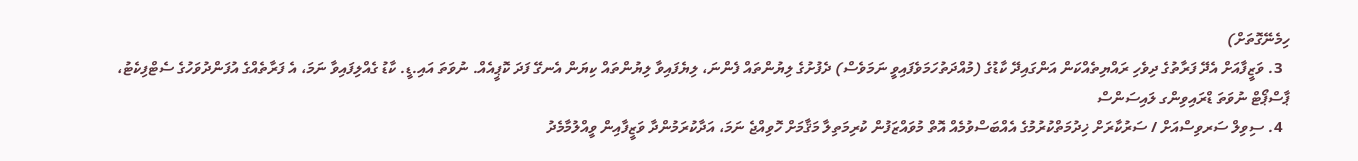ހިމެނޭގޮތަށް)
  3. ވަޒީފާއަށް އެދޭ ފަރާތުގެ ދިވެހި ރައްޔިތެއްކަން އަންގައިދޭ ކާޑުގެ (މުއްދަތުހަމަވެފައިވީ ނަމަވެސް) ދެފުށުގެ ލިޔުންތައް ފެންނަ، ލިޔެފައިވާ ލިޔުންތައް ކިޔަން އެނގޭ ފަދަ ކޮޕީއެއް. ނުވަތަ އައި.ޑީ. ކާޑު ގެއްލިފައިވާ ނަމަ، އެ ފަރާތެއްގެ އުފަންދުވަހުގެ ސެޓްފިކެޓު، ޕާސްޕޯޓް ނުވަތަ ޑްރައިވިންގ ލައިސަންސް
  4. ސިވިލް ސަރވިސްއަށް / ސަރުކާރަށް ޚިދުމަތްކުރުމުގެ އެއްބަސްވުމެއް އޮތް މުވައްޒަފުން ކުރިމަތިލާ މަޤާމަށް ހޮވިއްޖެ ނަމަ، އަދާކުރަމުންދާ ވަޒީފާއިން ވީއްލުމާމެދު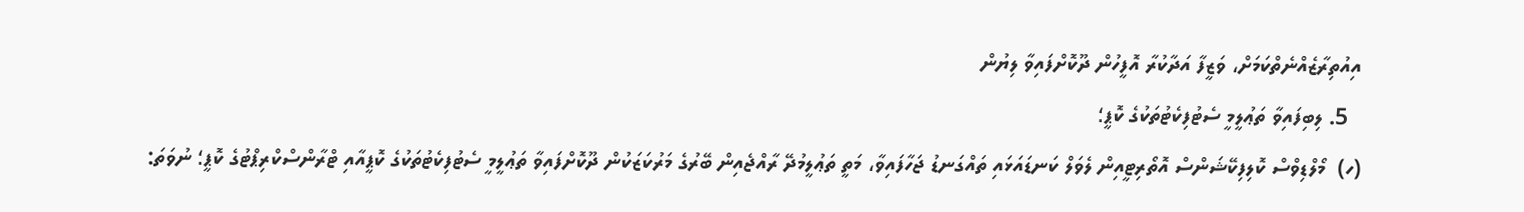އިއުތިރާޒެއްނެތްކަމަށް، ވަޒީފާ އަދާކުރާ އޮފީހުން ދޫކޮށްފައިވާ ލިޔުން
  5. ލިބިފައިވާ ތަޢުލީމީ ސެޓުފިކެޓުތަކުގެ ކޮޕީ؛
(ހ)  މޯލްޑިވްސް ކޮލިފިކޭޝަންސް އޮތޯރިޓީއިން ލެވަލް ކަނޑައަޅައި ތައްގަނޑު ޖަހާފައިވާ، މަތީ ތަޢުލީމުދޭ ރާއްޖެއިން ބޭރުގެ މަރުކަޒަކުން ދޫކޮށްފައިވާ ތަޢުލީމީ ސެޓުފިކެޓުތަކުގެ ކޮޕީއާއި ޓްރާންސްކްރިޕްޓުގެ ކޮޕީ؛ ނުވަތަ: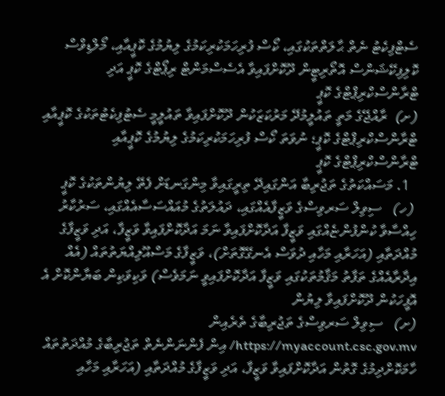ސެޓްފިކެޓު ނެތް ޙާލަތްތަކުގައި، ކޯސް ފުރިހަމަކުރިކަމުގެ ލިޔުމުގެ ކޮޕީއާއި، މޯލްޑިވްސް ކޮލިފިކޭޝަންސް އޮތޯރިޓީން ދޫކޮށްފައިވާ އެސެސްމަންޓް ރިޕޯޓްގެ ކޮޕީ އަދި ޓްރާންސްކްރިޕްޓްގެ ކޮޕީ
(ށ)  ރާއްޖޭގެ މަތީ ތައުލީމުދޭ މަރުކަޒަކުން ދޫކޮށްފައިވާ ތައުލީމީ ސެޓުފިކެޓުތަކުގެ ކޮޕީއާއި ޓްރާންސްކްރިޕްޓްގެ ކޮޕީ؛ ނުވަތަ ކޯސް ފުރިހަމަކުރިކަމުގެ ލިޔުމުގެ ކޮޕީއާއި ޓްރާންސްކްރިޕްޓްގެ ކޮޕީ
  1. މަސައްކަތުގެ ތަޖުރިބާ އަންގައިދޭ ތިރީގައިވާ މިންގަނޑަށް ފެތޭ ލިޔުންތަކުގެ ކޮޕީ
 (ހ)   ސިވިލް ސަރވިސްގެ ވަޒީފާއެއްގައި، ދައުލަތުގެ މުއައްސަސާއެއްގައި، ސަރުކާރު ހިއްސާވާ ކުންފުންޏެއްގައި ވަޒީފާ އަދާކޮށްފައިވާ ނަމަ އަދާކޮށްފައިވާ ވަޒީފާ، އަދި ވަޒީފާގެ މުއްދަތާއި (އަހަރާއި މަހާއި ދުވަސް އެނގޭގޮތަށް)، ވަޒީފާގެ މަސްއޫލިއްޔަތުތައް (އެއް އިދާރާއެއްގެ ތަފާތު މަޤާމުތަކުގައި ވަޒީފާ އަދާކޮށްފައިވީ ނަމަވެސް) ވަކިވަކިން ބަޔާންކޮށް އެ އޮފީހަކުން ދޫކޮށްފައިވާ ލިޔުން
(ށ)   ސިވިލް ސަރވިސްގެ ތަޖުރިބާގެ ތެރެއިން https://myaccount.csc.gov.mv/ އިން ފެންނަންނެތް ތަޖުރިބާގެ މުއްދަތުތައް ހާމަކޮށްދިމުގެ ގޮތުން އަދާކޮށްފައިވާ ވަޒީފާ، އަދި ވަޒީފާގެ މުއްދަތާއި (އަހަރާއި މަހާއި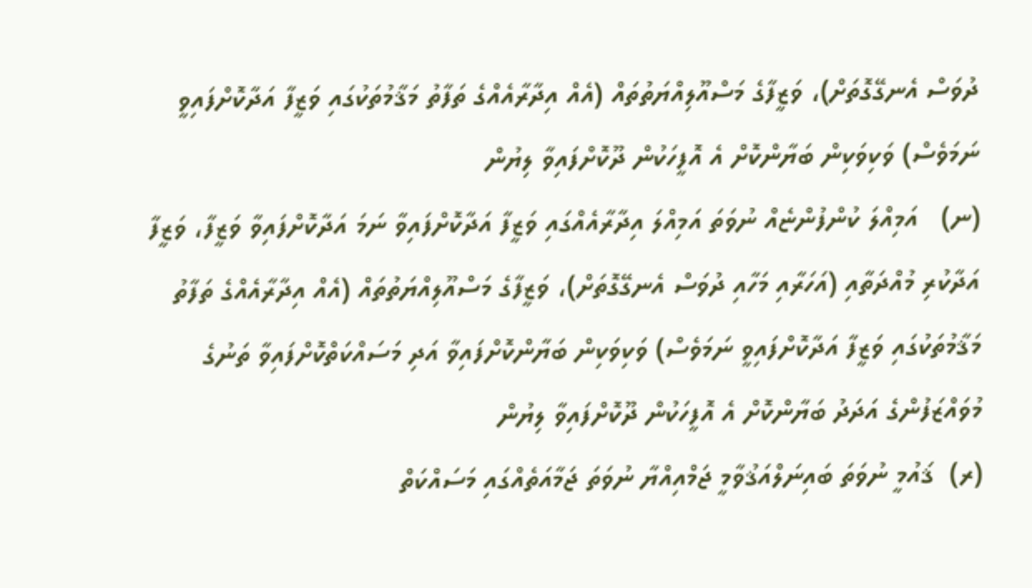ދުވަސް އެނގޭގޮތަށް)، ވަޒީފާގެ މަސްއޫލިއްޔަތުތައް (އެއް އިދާރާއެއްގެ ތަފާތު މަޤާމުތަކުގައި ވަޒީފާ އަދާކޮށްފައިވީ ނަމަވެސް) ވަކިވަކިން ބަޔާންކޮށް އެ އޮފީހަކުން ދޫކޮށްފައިވާ ލިޔުން
(ނ)   އަމިއްލަ ކުންފުންޏެއް ނުވަތަ އަމިއްލަ އިދާރާއެއްގައި ވަޒީފާ އަދާކޮށްފައިވާ ނަމަ އަދާކޮށްފައިވާ ވަޒީފާ، ވަޒީފާ އަދާކުރި މުއްދަތާއި (އަހަރާއި މަހާއި ދުވަސް އެނގޭގޮތަށް)، ވަޒީފާގެ މަސްއޫލިއްޔަތުތައް (އެއް އިދާރާއެއްގެ ތަފާތު މަޤާމުތަކުގައި ވަޒީފާ އަދާކޮށްފައިވީ ނަމަވެސް) ވަކިވަކިން ބަޔާންކޮށްފައިވާ އަދި މަސައްކަތްކޮށްފައިވާ ތަނުގެ މުވައްޒަފުންގެ އަދަދު ބަޔާންކޮށް އެ އޮފީހަކުން ދޫކޮށްފައިވާ ލިޔުން
(ރ)  ޤައުމީ ނުވަތަ ބައިނަލްއަޤުވާމީ ޖަމްއިއްޔާ ނުވަތަ ޖަމާއަތެއްގައި މަސައްކަތް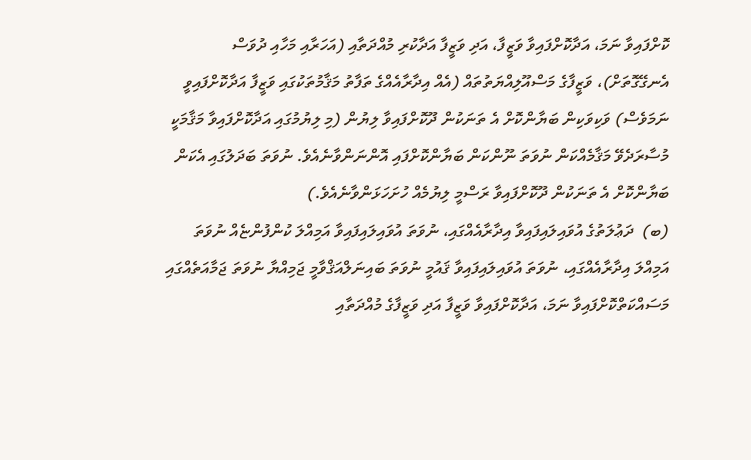ކޮށްފައިވާ ނަމަ، އަދާކޮށްފައިވާ ވަޒީފާ، އަދި ވަޒީފާ އަދާކުރި މުއްދަތާއި (އަހަރާއި މަހާއި ދުވަސް އެނގޭގޮތަށް)، ވަޒީފާގެ މަސްއޫލިއްޔަތުތައް (އެއް އިދާރާއެއްގެ ތަފާތު މަޤާމުތަކުގައި ވަޒީފާ އަދާކޮށްފައިވީ ނަމަވެސް) ވަކިވަކިން ބަޔާންކޮށް އެ ތަނަކުން ދޫކޮށްފައިވާ ލިޔުން (މި ލިޔުމުގައި އަދާކޮށްފައިވާ މަޤާމަކީ މުސާރަދެވޭ މަޤާމެއްކަން ނުވަތަ ނޫންކަން ބަޔާންކޮށްފައި އޮންނަންވާނެއެވެ. ނުވަތަ ބަދަލުގައި އެކަން ބަޔާންކޮށް އެ ތަނަކުން ދޫކޮށްފައިވާ ރަސްމީ ލިޔުމެއް ހުށަހަޅަންވާނެއެވެ.)
(ބ)  ދަޢުލަތުގެ އުވައިލައިފައިވާ އިދާރާއެއްގައި، ނުވަތަ އުވައިލައިފައިވާ އަމިއްލަ ކުންފުންޏެއް ނުވަތަ އަމިއްލަ އިދާރާއެއްގައި، ނުވަތަ އުވައިލައިފައިވާ ޤައުމީ ނުވަތަ ބައިނަލްއަޤްވާމީ ޖަމިއްޔާ ނުވަތަ ޖަމާއަތެއްގައި މަސައްކަތްކޮށްފައިވާ ނަމަ، އަދާކޮށްފައިވާ ވަޒީފާ އަދި ވަޒީފާގެ މުއްދަތާއި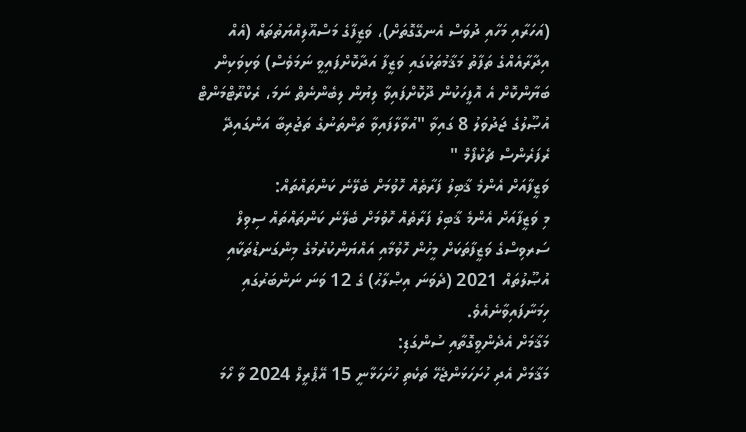(އަހަރާއި މަހާއި ދުވަސް އެނގޭގޮތަށް)، ވަޒީފާގެ މަސްއޫލިއްޔަތުތައް (އެއް އިދާރާއެއްގެ ތަފާތު މަޤާމުތަކުގައި ވަޒީފާ އަދާކޮށްފައިވީ ނަމަވެސް) ވަކިވަކިން ބަޔާންކޮށް އެ އޮފީހަކުން ދޫކޮށްފައިވާ ލިޔުން ލިބެންނެތް ނަމަ، ރެކްރޫޓްމަންޓް އުޞޫލުގެ ޖަދުވަލު 8 ގައިވާ "އުވާލާފައިވާ ތަންތަނުގެ ތަޖުރިބާ އަންގައިދޭ ރެފަރެންސް ޗެކްފޯމް "
ވަޒީފާއަށް އެންމެ ޤާބިލު ފަރާތެއް ހޮވުމަށް ބެލޭނެ ކަންތައްތައް:
މި ވަޒީފާއަށް އެންމެ ޤާބިލު ފަރާތެއް ހޮވުމަށް ބެލޭނެ ކަންތައްތައް ސިވިލް ސަރވިސްގެ ވަޒީފާތަކަށް މީހުން ހޮވުމާއި އައްޔަންކުރުމުގެ މިންގަނޑުތަކާއި އުޞޫލުތައް 2021 (ދެވަނަ އިޞްލާޙު) ގެ 12 ވަނަ ނަންބަރުގައި ހިމަނާފައިވާނެއެވެ.
މަޤާމަށް އެދެންވީގޮތާއި ސުންގަޑި:
މަޤާމަށް އެދި ހުށަހަޅަންޖެހޭ ތަކެތި ހުށަހަޅާނީ 15 އޭޕްރީލް 2024 ވާ ހޯމަ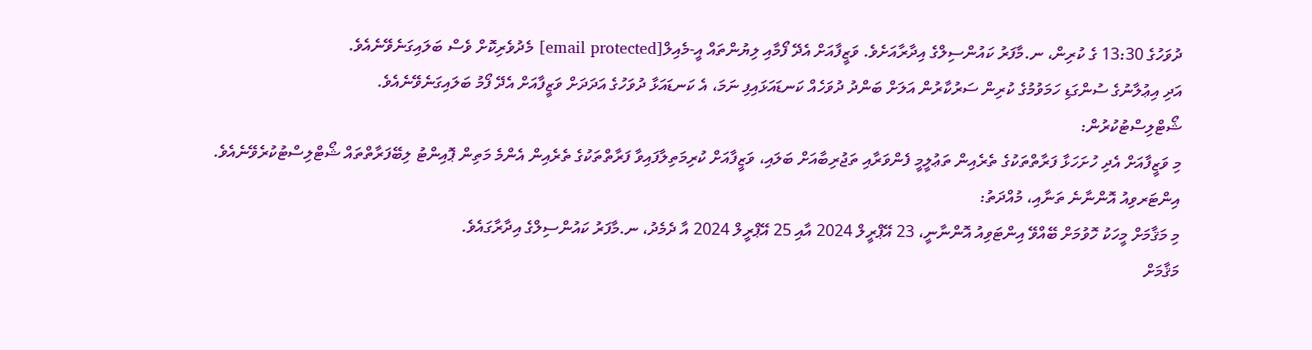ދުވަހުގެ 13:30 ގެ ކުރިން، ނ.މާފަރު ކައުންސިލްގެ އިދާރާއަށެވެ. ވަޒީފާއަށް އެދޭ ފޯމާއި ލިޔުންތައް އީ-މެއިލް[email protected] މެދުވެރިކޮށް ވެސް ބަލައިގަނެވޭނެއެވެ.
އަދި އިޢުލާނުގެ ސުންގަޑި ހަމަވުމުގެ ކުރިން ސަރުކާރުން އަލަށް ބަންދު ދުވަހެއް ކަނޑައަޅައިފި ނަމަ، އެ ކަނޑައަޅާ ދުވަހުގެ އަދަދަށް ވަޒީފާއަށް އެދޭ ފޯމު ބަލައިގަނެވޭނެއެވެ.
ޝޯޓްލިސްޓުކުރުން:
މި ވަޒީފާއަށް އެދި ހުށަހަޅާ ފަރާތްތަކުގެ ތެރެއިން ތަޢުލީމީ ފެންވަރާއި ތަޖުރިބާއަށް ބަލައި، ވަޒީފާއަށް ކުރިމަތިލާފައިވާ ފަރާތްތަކުގެ ތެރެއިން އެންމެ މަތިން ޕޮއިންޓު ލިބޭފަރާތްތައް ޝޯޓްލިސްޓުކުރެވޭނެއެވެ.
އިންޓަރވިއު އޮންނާނެ ތަނާއި، މުއްދަތު:
މި މަޤާމަށް މީހަކު ހޮވުމަށް ބޭއްވޭ އިންޓަވިއު އޮންނާނީ، 23 އޭޕްރީލް 2024 އާއި 25 އޭޕްރީލް 2024 އާ ދެމެދު، ނ.މާފަރު ކައުންސިލްގެ އިދާރާގައެވެ.
މަޤާމަށް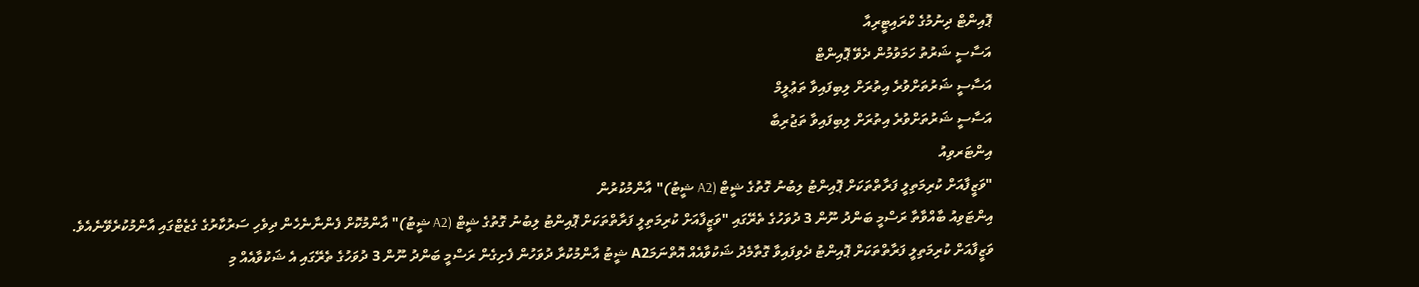ޕޮއިންޓް ދިނުމުގެ ކްރައިޓީރިއާ
އަސާސީ ޝަރުތު ހަމަވުމުން ދެވޭ ޕޮއިންޓް
އަސާސީ ޝަރުތަށްވުރެ އިތުރަށް ލިބިފައިވާ ތަޢުލީމް
އަސާސީ ޝަރުތަށްވުރެ އިތުރަށް ލިބިފައިވާ ތަޖުރިބާ
އިންޓަރވިއު
"ވަޒީފާއަށް ކުރިމަތިލީ ފަރާތްތަކަށް ޕޮއިންޓު ލިބުނު ގޮތުގެ ޝީޓް (A2 ޝީޓު)" އާންމުކުރުން
އިންޓަވިއު ބާއްވާތާ ރަސްމީ ބަންދު ނޫން 3 ދުވަހުގެ ތެރޭގައި "ވަޒީފާއަށް ކުރިމަތިލީ ފަރާތްތަކަށް ޕޮއިންޓު ލިބުނު ގޮތުގެ ޝީޓް (A2 ޝީޓު)" އާންމުކޮށް ފެންނާނެހެން ދިވެހި ސަރުކާރުގެ ގެޒެޓްގައި އާންމުކުރެވޭނެއެވެ. ވަޒީފާއަށް ކުރިމަތިލީ ފަރާތްތަކަށް ޕޮއިންޓު ދެވިފައިވާ ގޮތާމެދު ޝަކުވާއެއް އޮތްނަމަA2 ޝީޓު އާންމުކުރާ ދުވަހުން ފެށިގެން ރަސްމީ ބަންދު ނޫން 3 ދުވަހުގެ ތެރޭގައި އެ ޝަކުވާއެއް މި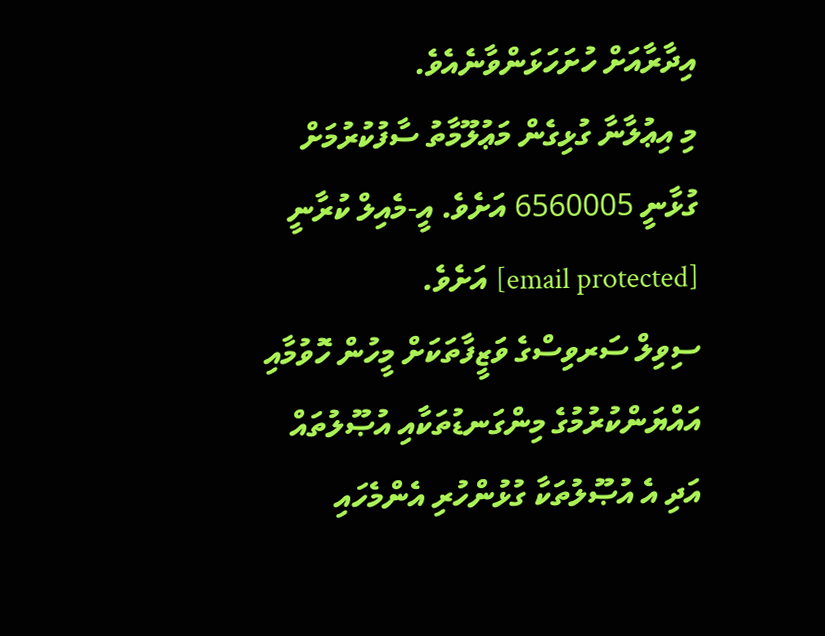އިދާރާއަށް ހުށަހަޅަންވާނެއެވެ.
މި އިޢުލާނާ ގުޅިގެން މަޢުލޫމާތު ސާފުކުރުމަށް ގުޅާނީ 6560005 އަށެވެ. އީ-މެއިލް ކުރާނީ [email protected] އަށެވެ.
ސިވިލް ސަރވިސްގެ ވަޒީފާތަކަށް މީހުން ހޮވުމާއި އައްޔަންކުރުމުގެ މިންގަނޑުތަކާއި އުޞޫލުތައް އަދި އެ އުޞޫލުތަކާ ގުޅުންހުރި އެންމެހައި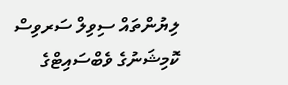ލިޔުންތައް ސިވިލް ސަރވިސް ކޮމިޝަނުގެ ވެބްސައިޓްގެ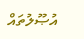އުޞޫލުތައް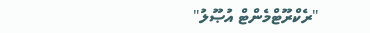"ރެކްރޫޓްމެންޓް އުޞޫލު"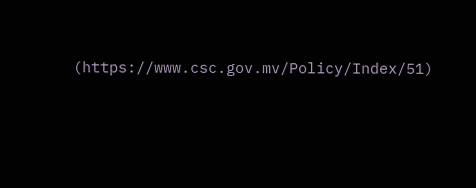(https://www.csc.gov.mv/Policy/Index/51)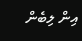އިން ލިބެން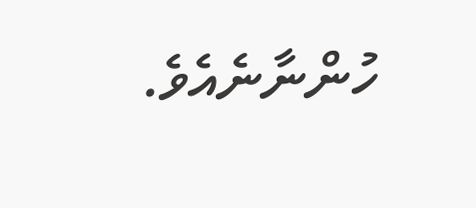ހުންނާނެއެވެ.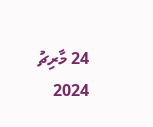24 މާރިޗު 2024